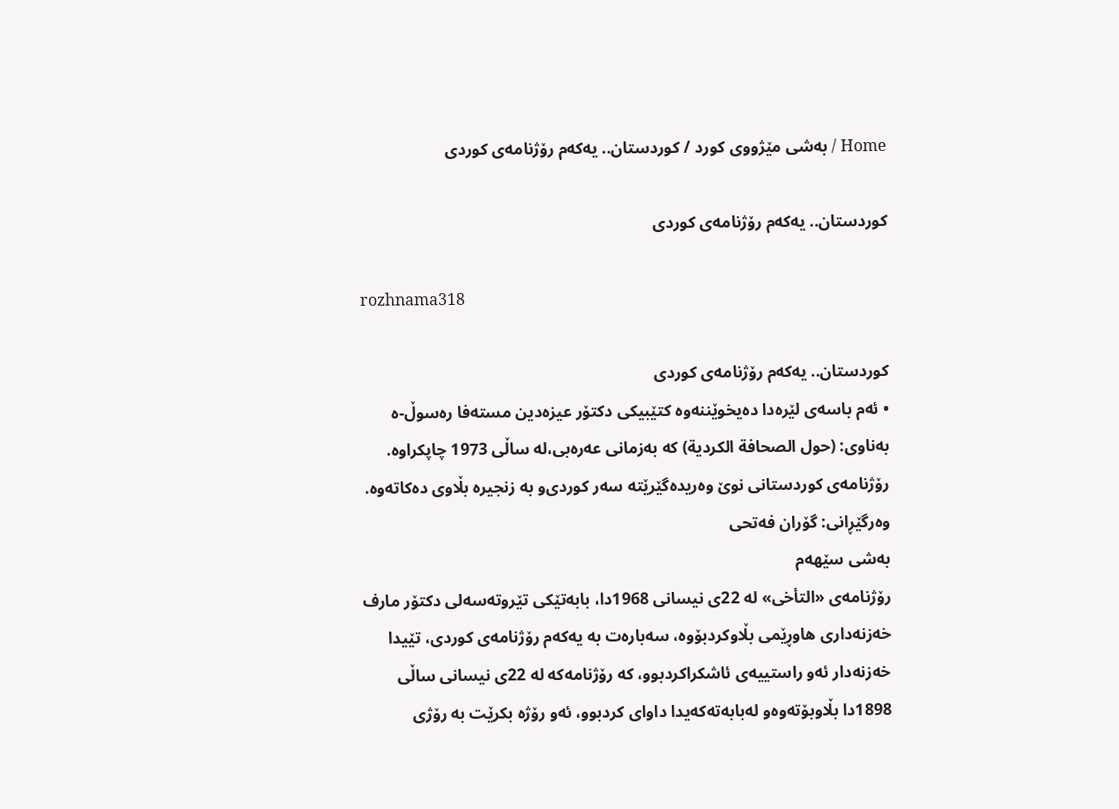Home / بەشی مێژووی كورد / كوردستان.. یه‌كه‌م رۆژنامه‌ی‌ كوردی

كوردستان.. یه‌كه‌م رۆژنامه‌ی‌ كوردی

rozhnama318

كوردستان.. یه‌كه‌م رۆژنامه‌ی‌ كوردی
• ئەم باسەی لێرەدا دەیخوێننەوە كتێبیكی دكتۆر عیزه‌دین مسته‌فا ره‌سوڵ-ە به‌ناوی: (حول الصحافة‌ الكردیة‌) کە به‌زمانی عه‌ره‌بی،لە ساڵی 1973 چاپکراوە. رۆژنامه‌ی‌ كوردستانی نوێ وه‌ریده‌گێرێته‌ سه‌ر كوردی‌و به‌ زنجیره‌ بڵاوی ده‌كاته‌وه‌.
وه‌رگێڕانی: گۆران فه‌تحی
به‌شی سێهه‌م
رۆژنامه‌ی‌ «التأخی» له‌ 22ی‌ نیسانی 1968دا، بابه‌تێكی تێروته‌سه‌لی دكتۆر مارف خه‌زنه‌داری هاوڕێمی بڵاوكردبۆوه‌، سه‌باره‌ت به‌ یه‌كه‌م رۆژنامه‌ی‌ كوردی، تێیدا خه‌زنه‌دار ئه‌و راستییه‌ی‌ ئاشكراكردبوو، كه‌ رۆژنامه‌كه‌ له‌ 22ی‌ نیسانی ساڵی 1898دا بڵاوبۆته‌وه‌و له‌بابه‌ته‌كه‌یدا داوای كردبوو، ئه‌و رۆژه‌ بكرێت به‌ رۆژی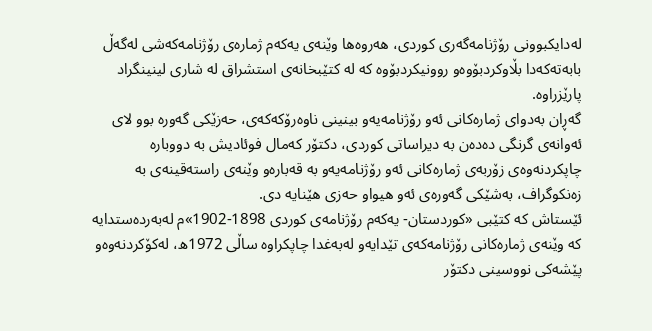له‌دایكبوونی‌ رۆژنامه‌گه‌ری كوردی، هه‌روه‌ها وێنه‌ی‌ یه‌كه‌م ژماره‌ی‌ رۆژنامه‌كه‌شی له‌گه‌ڵ بابه‌ته‌كه‌دا بڵاوكردبۆوه‌و روونیكردبۆوه‌ كه‌ له‌ كتێبخانه‌ی‌ استشراق له‌ شاری لینینگراد پارێزراوه‌.
گه‌ڕان به‌دوای ژماره‌كانی ئه‌و رۆژنامه‌یه‌و بینینی‌ ناوه‌رۆكه‌كه‌ی‌، حه‌زێكی گه‌وره‌ بوو لای ئه‌وانه‌ی‌ گرنگی ده‌ده‌ن به‌ دیراساتی كوردی، دكتۆر كه‌مال فوئادیش به‌ دووباره‌ چاپكردنه‌وه‌ی‌ زۆربه‌ی‌ ژماره‌كانی ئه‌و رۆژنامه‌یه‌و به‌ قه‌باره‌و وێنه‌ی‌ راسته‌قینه‌ی‌ به‌ زه‌نكوگراف، به‌شێكی گه‌وره‌ی ئه‌و هیواو حه‌زی هێنایه‌ دی.
ئێستاش كه‌ كتێبی «كوردستان- یه‌كه‌م رۆژنامه‌ی‌ كوردی 1898-1902»م لەبەردەستدایە كه‌ وێنه‌ی‌ ژماره‌كانی رۆژنامه‌كه‌ی‌ تێدایه‌و له‌به‌غدا چاپكراوه‌ ساڵی 1972ه‌، له‌كۆكردنه‌وه‌و پێشه‌كی نووسینی دكتۆر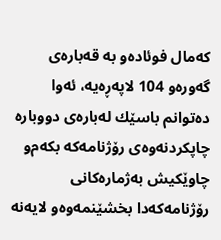كه‌مال فوئاده‌و به‌ قه‌باره‌ی‌ گه‌وره‌و 104 لاپه‌ڕه‌یه‌، ئەوا ده‌توانم باسێك له‌باره‌ی‌ دووباره‌ چاپكردنه‌وه‌ی‌ رۆژنامه‌كه‌ بكه‌م‌و چاوێكیش به‌ژماره‌كانی رۆژنامه‌كه‌دا بخشێنمه‌وه‌و لایه‌نه‌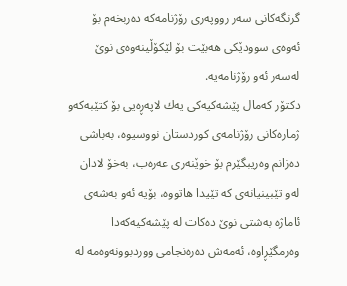گرنگه‌كانی سه‌ر رووپه‌ری رۆژنامه‌كه‌ ده‌ربخه‌م بۆ ئه‌وه‌ی‌ سوودێكی هه‌بێت بۆ لێكۆڵینه‌وه‌ی‌ نوێ له‌سه‌ر ئه‌و رۆژنامه‌یه‌.
دكتۆر كه‌مال پێشه‌كیه‌كی یه‌ك لاپه‌ڕه‌یی بۆ كتێبه‌كه‌و ژماره‌كانی رۆژنامه‌ی‌ كوردستان نووسیوه‌، به‌باشی ده‌زانم وه‌ریبگێرم بۆ خوێنه‌ری عه‌ره‌ب، به‌خۆ لادان له‌و تێبینیانه‌ی‌ كه‌ تێیدا هاتووه‌، بۆیه‌ ئه‌و به‌شه‌ی‌ ئاماژه‌ به‌شتی نوێ ده‌كات له‌ پێشه‌كیه‌كه‌دا وه‌رمگێڕاوه‌، ئه‌مه‌ش ده‌ره‌نجامی ووردبوونه‌وه‌مه‌ له‌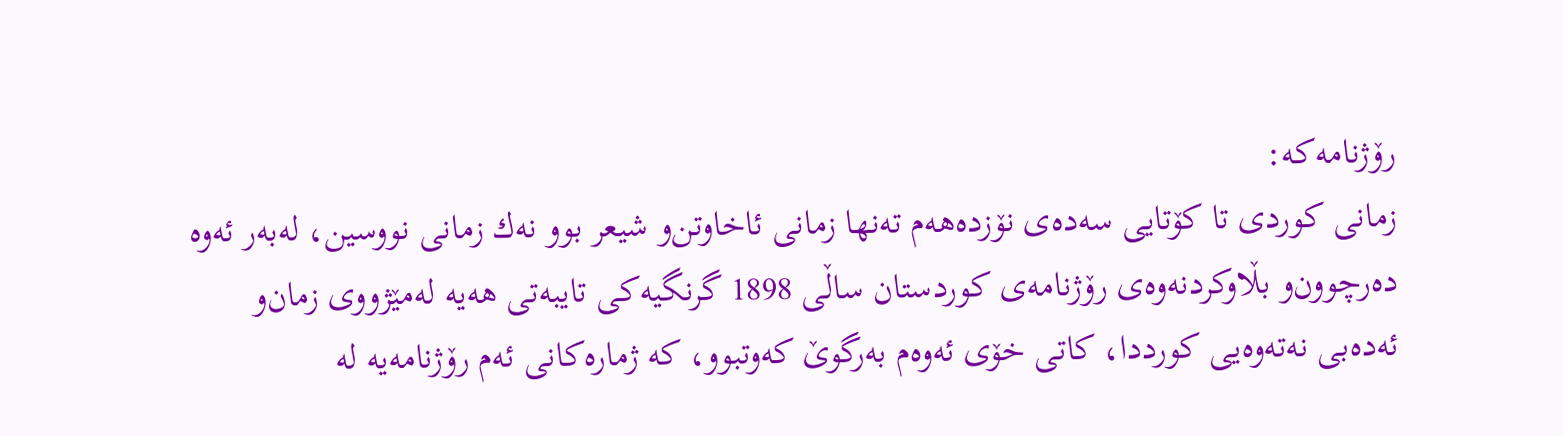رۆژنامه‌كه‌:
زمانی كوردی تا كۆتایی سه‌ده‌ی‌ نۆزده‌هه‌م ته‌نها زمانی ئاخاوتن‌و شیعر بوو نه‌ك زمانی نووسین، له‌به‌ر ئه‌وه‌ ده‌رچوون‌و بڵاوكردنه‌وه‌ی‌ رۆژنامه‌ی‌ كوردستان ساڵی 1898 گرنگیه‌كی‌ تایبه‌تی هه‌یه‌ له‌مێژووی زمان‌و ئه‌ده‌بی نه‌ته‌وه‌یی كورددا، كاتی خۆی ئه‌وه‌م به‌رگوێ كه‌وتبوو، كه‌ ژماره‌كانی ئه‌م رۆژنامه‌یه‌ له‌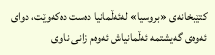كتێبخانه‌ی‌ «بروسیا» له‌ئه‌ڵمانیا ده‌ست ده‌كه‌وێت، دوای ئه‌وه‌ی‌ گه‌یشتمه‌ ئه‌ڵمانیاش ئه‌وه‌م زانی ناوی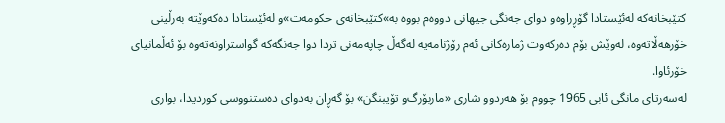كتێبخانه‌كه‌ له‌ئێستادا گۆڕراوه‌و دوای جه‌نگی جیهانی دووه‌م بووه‌ به‌»كتێبخانه‌ی‌ حكومه‌ت»و له‌ئێستادا ده‌كه‌وێته‌ به‌رڵینی خۆرهه‌ڵاته‌وه‌، له‌وێش بۆم ده‌ركه‌وت ژماره‌كانی ئه‌م رۆژنامه‌یه‌ له‌گه‌ڵ چاپه‌مه‌نی تردا دوا جه‌نگه‌كه‌ گواستراونه‌ته‌وه‌ بۆ ئه‌ڵمانیای خۆرئاوا.
له‌سه‌رتای مانگی ئابی 1965 چووم بۆ هه‌ردوو شاری «ماربۆرگ‌و تۆیبنگن» بۆ گه‌ڕان به‌دوای ده‌ستنووسی كوردیدا، بواری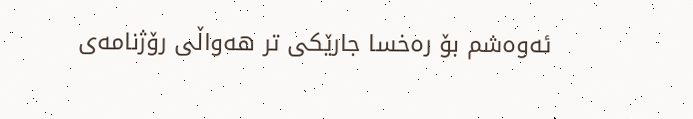ئه‌وه‌شم بۆ ره‌خسا جارێكی تر هه‌واڵی رۆژنامه‌ی‌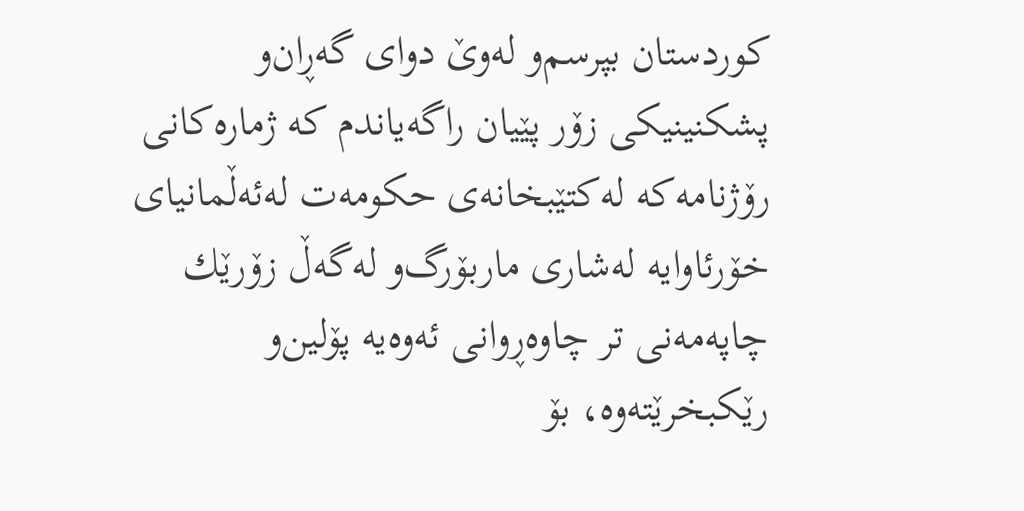كوردستان بپرسم‌و له‌وێ دوای گه‌ڕان‌و پشكنینیكی زۆر پێیان راگه‌یاندم كه‌ ژماره‌كانی رۆژنامه‌كه‌ له‌كتێبخانه‌ی‌ حكومه‌ت له‌ئه‌ڵمانیای خۆرئاوایه‌ له‌شاری ماربۆرگ‌و له‌گه‌ڵ زۆرێك چاپه‌مه‌نی تر چاوه‌ڕوانی ئه‌وه‌یه‌ پۆلین‌و رێكبخرێته‌وه‌، بۆ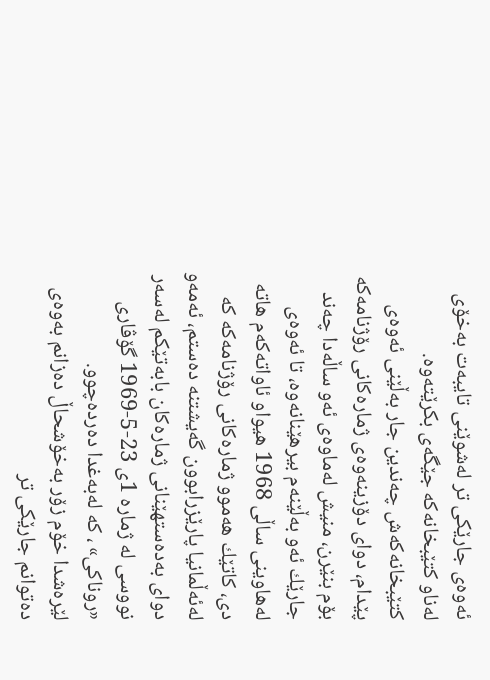ئه‌وه‌ی‌ جارێكی تر له‌شوێنی تایبه‌ت به‌خۆی‌ له‌ناو كتێبخانه‌كه‌ جێگه‌ی‌ بكرێته‌وه‌.
كتێبخانه‌كه‌ش چه‌ندین جار به‌ڵێنی ئه‌وه‌ی پێدام، دوای دۆزینه‌وه‌ی‌ ژماره‌كانی رۆژنامه‌كه‌ بۆم بنێرن، منیش له‌ماوه‌ی ئه‌و ساڵه‌دا چه‌ند جارێك ئه‌و به‌ڵێنه‌م بیرهێنانه‌وه‌، تا ئه‌وه‌ی‌ له‌هاوینی ساڵی‌ 1968 هیواو ئاواته‌كه‌م هاته‌ دی، كاتێك هه‌موو ژماره‌كانی رۆژنامه‌كه‌ كه‌ له‌ئه‌ڵمانیا پارێزرابوون گه‌یشتنه‌ ده‌ستم، ئه‌مه‌و دوای به‌ده‌ستهێنانی ژماره‌كان بابه‌تێكم له‌سه‌ر نووسی له‌ ژماره‌ 1ی 23-5-1969 گۆڤاری «روناكی» ، كه‌ له‌به‌غدا ده‌رده‌چوو.
لێره‌شدا خۆم زۆر به‌خۆشحاڵ ده‌زانم به‌وه‌ی ده‌توانم جارێكی تر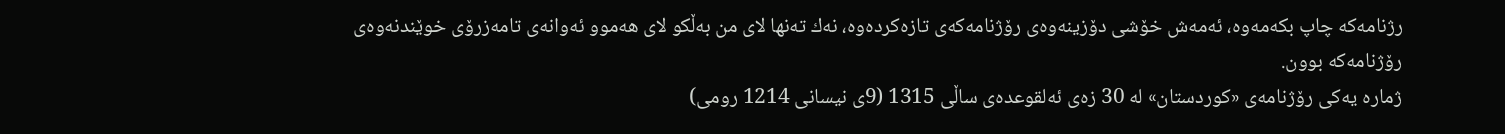رژنامه‌كه‌ چاپ بكه‌مه‌وه‌، ئه‌مه‌ش خۆشی دۆزینه‌وه‌ی‌ رۆژنامه‌كه‌ی‌ تازه‌كرده‌وه‌، نه‌ك ته‌نها لای من به‌ڵكو لای هه‌موو ئه‌وانه‌ی‌ تامه‌زرۆی خوێندنه‌وه‌ی‌ رۆژنامه‌كه‌ بوون.
ژماره‌ یه‌كی رۆژنامه‌ی‌ «كوردستان» له‌ 30 زه‌ی‌ ئه‌لقوعده‌ی‌ ساڵی 1315 (9ی نیسانی 1214 رومی)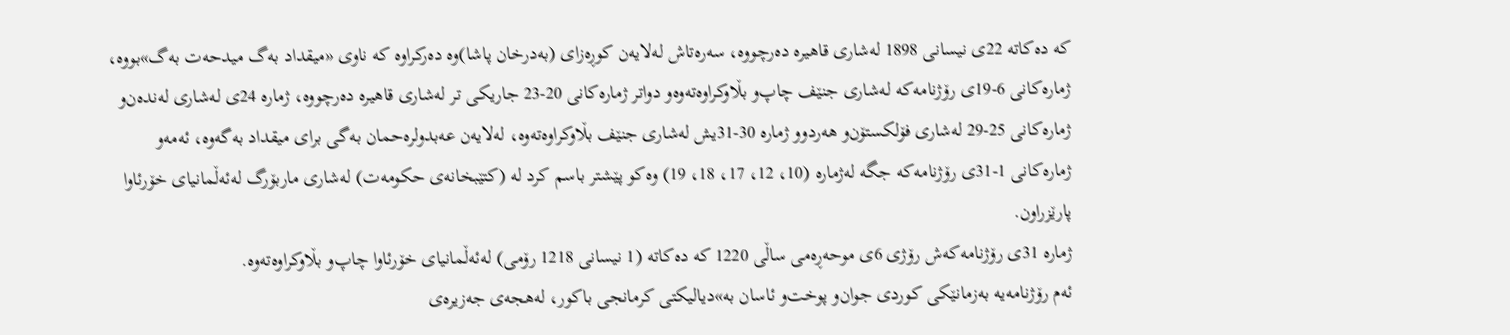كه‌ ده‌كاته‌ 22ی نیسانی 1898 له‌شاری قاهیره‌ ده‌رچووه‌، سه‌ره‌تاش له‌لایه‌ن كوڕه‌زای (به‌درخان پاشا)وه‌ ده‌ركراوه‌ كه‌ ناوی «میقداد به‌گ میدحه‌ت به‌گ»بووه‌، ژماره‌كانی 6-19ی رۆژنامه‌كه‌ له‌شاری جنێف چاپ‌و بڵاوكراوه‌ته‌وه‌و دواتر ژماره‌كانی 20-23 جاریكی تر له‌شاری قاهیره‌ ده‌رچووه‌، ژماره‌ 24ی‌ له‌شاری له‌نده‌ن‌و ژماره‌كانی 25-29 له‌شاری فۆلكستۆن‌و هه‌ردوو ژماره‌ 30-31یش له‌شاری جنێف بڵاوكراوه‌ته‌وه‌، له‌لایه‌ن عه‌بدولره‌حمان به‌گی برای میقداد به‌گه‌وه‌، ئه‌مه‌و ژماره‌كانی 1-31ی رۆژنامه‌كه‌ جگه‌ له‌ژماره‌ (10، 12، 17، 18، 19) وه‌كو پێشتر باسم كرد له‌ (كتێبخانه‌ی‌ حكومه‌ت) له‌شاری ماربۆرگ له‌ئه‌ڵمانیای‌ خۆرئاوا پارێزراون.
ژماره‌ 31ی‌ رۆژنامه‌كه‌ش رۆژی 6ی موحه‌ڕه‌می‌ ساڵی 1220 كه‌ ده‌كاته‌ (1 نیسانی 1218 رۆمی) له‌ئه‌ڵمانیای‌ خۆرئاوا چاپ‌و بڵاوكراوه‌ته‌وه‌.
ئه‌م رۆژنامه‌یه‌ به‌زمانێكی كوردی جوان‌و پوخت‌و ئاسان به‌»دیالیكتی كرمانجی باكور، له‌هجه‌ی‌ جه‌زیره‌ی‌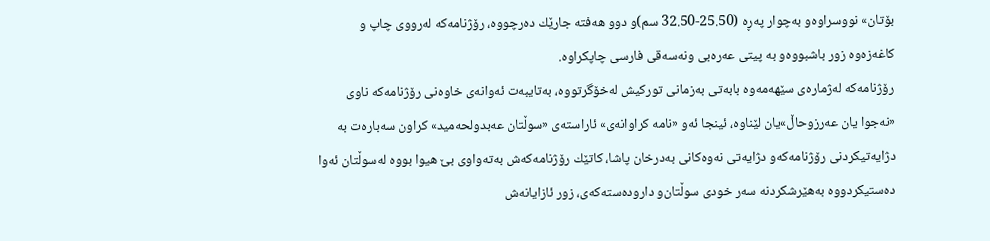بۆتان» نووسراوه‌و به‌چوار په‌ڕه‌ (25.50-32.50 سم)و دوو هه‌فته‌ جارێك ده‌رچووه‌، رۆژنامه‌كه‌ له‌رووی چاپ و كاغه‌زه‌وه‌ زور باشبووه‌و به‌ پیتی عه‌ره‌بی ونه‌سه‌قی فارسی چاپكراوه‌.
رۆژنامه‌كه‌ له‌ژماره‌ی‌ سێهه‌مه‌وه‌ بابه‌تی به‌زمانی توركیش له‌خۆگرتووه‌، به‌تایبه‌ت ئه‌وانه‌ی‌ خاوه‌نی رۆژنامه‌كه‌ ناوی «نه‌جوا یان عه‌رزوحاڵ»یان لێناوه‌، ئینجا ئه‌و «نامه‌ كراوانه‌ی‌» ئاراسته‌ی‌ «سوڵتان عه‌بدولحه‌مید» كراون سه‌باره‌ت به‌ دژایه‌تیكردنی‌ رۆژنامه‌كه‌و دژایه‌تی‌ نه‌وه‌كانی به‌درخان پاشا، كاتێك رۆژنامه‌كه‌ش به‌ته‌واوی بێ هیوا بووه‌ له‌سوڵتان ئه‌وا ده‌ستیكردووه‌ به‌هێرشكردنه‌ سه‌ر خودی‌ سوڵتان‌و داروده‌سته‌كه‌ی‌، زور ئازایانه‌ش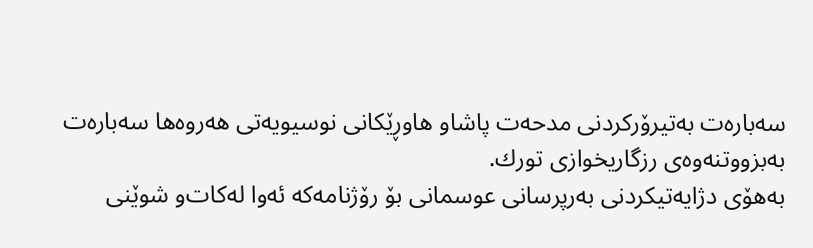سه‌باره‌ت به‌تیرۆركردنی‌ مدحه‌ت پاشاو هاوڕێكانی نوسیویه‌تی هه‌روه‌ها سه‌باره‌ت به‌بزووتنه‌وه‌ی‌ رزگاریخوازی تورك.
به‌هۆی دژایه‌تیكردنی‌ به‌رپرسانی عوسمانی بۆ رۆژنامه‌كه‌ ئه‌وا له‌كات‌و شوێنی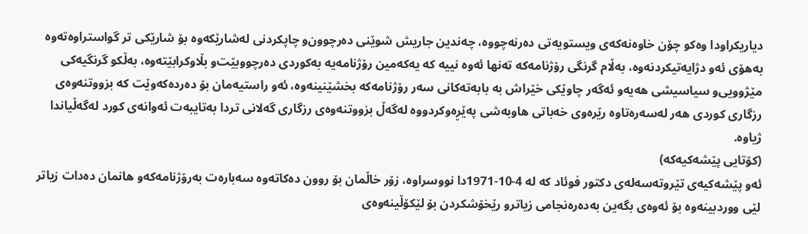دیاریكراودا وه‌كو چۆن خاوه‌نه‌كه‌ی‌ ویستویه‌تی‌ ده‌رنه‌چووه‌، چه‌ندین جاریش شوێنی ده‌رچوون‌و چاپكردنی‌ له‌شارێكه‌وه‌ بۆ شارێكی تر گواستراوه‌ته‌وه‌ به‌هۆی‌ ئه‌و دژایه‌تیكردنه‌وه‌، به‌ڵام گرنگی رۆژنامه‌كه‌ ته‌نها ئه‌وه‌ نییه‌ كه‌ یه‌كه‌مین رۆژنامه‌یه‌ به‌كوردی ده‌رچووبێت‌و بڵاوكرابێته‌وه‌، به‌ڵكو گرنگیه‌كی‌ مێژوویی‌و سیاسیشی هه‌یه‌و ئه‌گه‌ر چاوێكی خێراش به‌ بابه‌ته‌كانی سه‌ر رۆژنامه‌كه‌ بخشێنینه‌وه‌، ئه‌و راستیه‌مان بۆ ده‌رده‌كه‌وێت كه‌ بزووتنه‌وه‌ی‌ رزگاری كوردی هه‌ر له‌سه‌ره‌تاوه‌ رێره‌وی خه‌باتی هاوبه‌شی په‌ێڕه‌وكردووه‌ له‌گه‌ڵ بزووتنه‌وه‌ی رزگاری گه‌لانی تردا به‌تایبه‌ت ئه‌وانه‌ی‌ كورد له‌گه‌ڵیاندا ژیاوه‌.
(كۆتایی پێشه‌كیه‌كه‌)
ئه‌و پێشه‌كیه‌ی‌ تێروته‌سه‌له‌ی‌ دكتور فوئاد كه‌ له‌ 4-10-1971دا نووسراوه‌، زۆر خاڵمان بۆ روون ده‌كاته‌وه‌ سه‌باره‌ت به‌رۆژنامه‌كه‌و هانمان ده‌دات زیاتر لێی ووردبینه‌وه‌ بۆ ئه‌وه‌ی‌ بگه‌ین به‌ده‌ره‌نجامی زیاتر‌و رێخۆشكردن بۆ لێكۆڵینه‌وه‌ی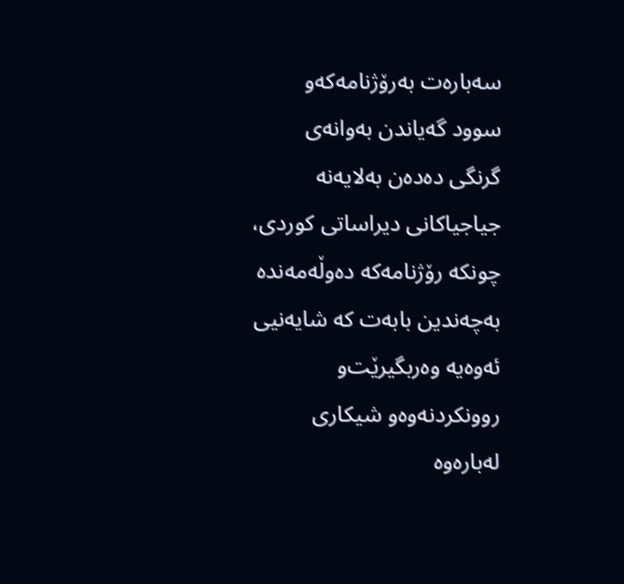سه‌باره‌ت به‌رۆژنامه‌كه‌و سوود گه‌یاندن به‌وانه‌ی‌ گرنگی ده‌ده‌ن به‌لایه‌نه‌ جیاجیاكانی دیراساتی كوردی، چونكه‌ رۆژنامه‌كه‌ ده‌وڵه‌مه‌نده‌ به‌چه‌ندین بابه‌ت كه‌ شایه‌نیی‌ ئه‌وه‌یه‌ وه‌ربگیرێت‌و روونكردنه‌وه‌و شیكاری له‌باره‌وه‌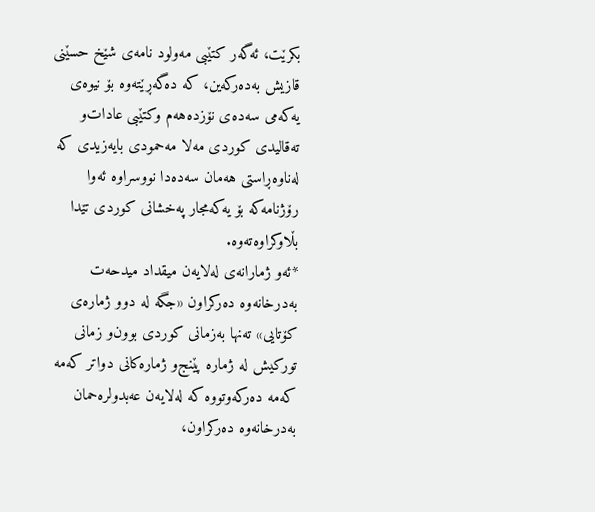بكرێت، ئه‌گه‌ر كتێبی مه‌ولود نامه‌ی شێخ حسێنی قازیش به‌ده‌ركه‌ین، كه‌ ده‌گه‌ڕێته‌وه‌ بۆ نیوه‌ی‌ یه‌كه‌می سه‌ده‌ی نۆزده‌هه‌م وكتێبی عادات‌و ته‌قالیدی كوردی مه‌لا مه‌حمودی بایه‌زیدی كه‌ له‌ناوه‌ڕاستی هه‌مان سه‌ده‌دا نووسراوه‌ ئه‌وا رۆژنامه‌كه‌ بۆ یه‌كه‌مجار په‌خشانی كوردی تێدا بڵاوكراوه‌ته‌وه‌.
*ئه‌و ژمارانه‌ی‌ له‌لایه‌ن میقداد میدحه‌ت به‌درخانه‌وه‌ ده‌ركراون «جگه‌ له‌ دوو ژماره‌ی‌ كۆتایی» ته‌نها به‌زمانی كوردی بوون‌و زمانی توركیش له‌ ژماره‌ پێنج‌و ژماره‌كانی دواتر كه‌مه‌ كه‌مه‌ ده‌ركه‌وتووه‌ كه‌ له‌لایه‌ن عه‌بدولره‌حمان به‌درخانه‌وه‌ ده‌ركراون،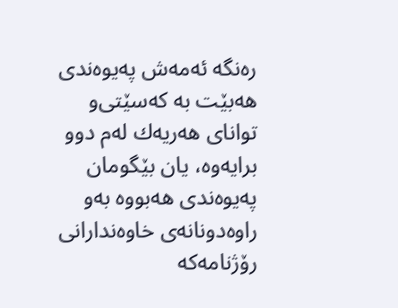ره‌نگه‌ ئه‌مه‌ش په‌یوه‌ندی هه‌بێت به‌ كه‌سێتی‌و توانای هه‌ریه‌ك له‌م دوو برایه‌وه‌، یان بێگومان په‌یوه‌ندی هه‌بووه‌ به‌و راوه‌دونانه‌ی خاوه‌ندارانی رۆژنامه‌كه‌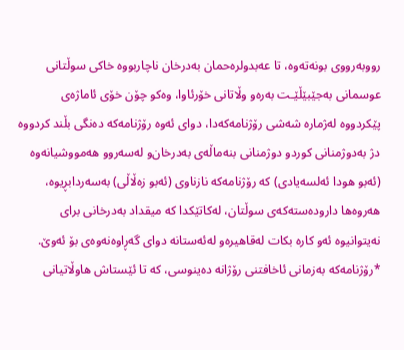رووبه‌رووی بونه‌ته‌وه‌، تا عه‌بدولره‌حمان به‌درخان ناچاربووه‌ خاكی سوڵتانی عوسمانی به‌جێبێڵێـت به‌ره‌و وڵاتانی خۆرئاوا، وه‌كو چۆن خۆی‌ ئاماژه‌ی‌ پێكردووه‌ له‌ژماره‌ شه‌شی رۆژنامه‌كه‌دا، دوای ئه‌وه‌ رۆژنامه‌كه‌ ده‌نگی بڵند كردووه‌ دژ به‌دوژمنانی كوردو دوژمنانی بنه‌ماڵه‌ی‌ به‌درخان‌و له‌سه‌روو هه‌مووشیانه‌وه‌ (ئه‌بو هودا ئه‌لسه‌یادی) كه‌ رۆژنامه‌كه‌ نازناوی (ئه‌بو زه‌ڵاڵی) به‌سه‌ردابڕیوه‌، هه‌روه‌ها داروده‌سته‌كه‌ی‌ سوڵتان، له‌كاتێكدا كه‌ میقداد به‌درخانی برای نه‌یتوانیوه‌ ئه‌و كاره‌ بكات له‌قاهیره‌و له‌ئه‌ستانه‌ دوای گه‌ڕاوه‌نه‌وه‌ی بۆ ئه‌وێ.
*رۆژنامه‌كه‌ به‌زمانی ئاخافتنی رۆژانه‌ ده‌ینوسی، كه‌ تا ئێستاش هاوڵاتیانی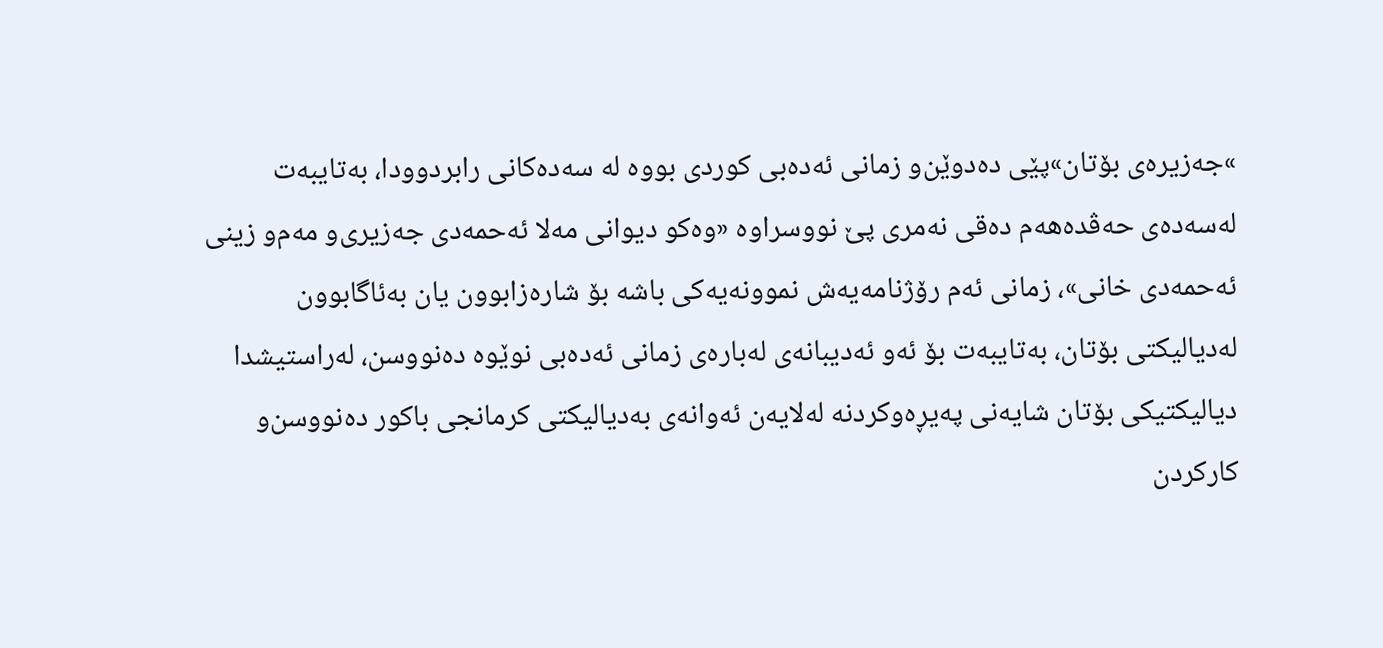»جه‌زیره‌ی‌ بۆتان»پێی ده‌دوێن‌و زمانی ئه‌ده‌بی كوردی بووه‌ له‌ سه‌ده‌كانی رابردوودا، به‌تایبه‌ت له‌سه‌ده‌ی‌ حه‌ڤده‌هه‌م ده‌قی نه‌مری پێ نووسراوه‌ «وه‌كو دیوانی مه‌لا ئه‌حمه‌دی جه‌زیری‌و مه‌م‌و زینی ئه‌حمه‌دی خانی»، زمانی ئه‌م رۆژنامه‌یه‌ش نموونه‌یه‌كی‌ باشه‌ بۆ شاره‌زابوون یان به‌ئاگابوون له‌دیالیكتی بۆتان، به‌تایبه‌ت بۆ ئه‌و ئه‌دیبانه‌ی له‌باره‌ی‌ زمانی ئه‌ده‌بی نوێوه‌ ده‌نووسن، له‌راستیشدا دیالیكتیكی بۆتان شایه‌نی‌ په‌یڕه‌وكردنه‌ له‌لایه‌ن ئه‌وانه‌ی‌ به‌دیالیكتی كرمانجی باكور ده‌نووسن‌و كاركردن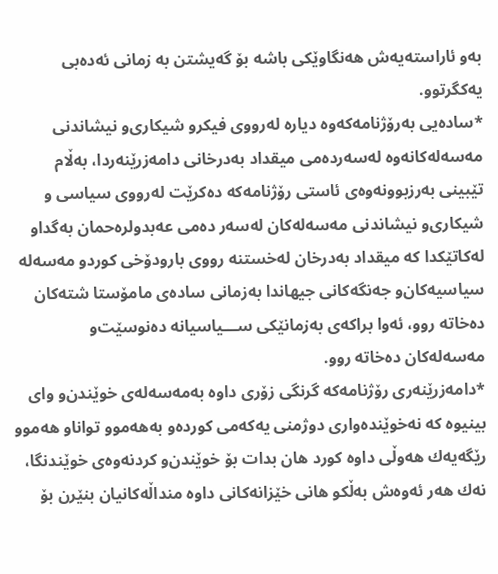به‌و ئاراسته‌یه‌ش هه‌نگاوێكی باشه‌ بۆ گه‌یشتن به‌ زمانی ئه‌ده‌بی یه‌كگرتوو.
*ساده‌یی به‌رۆژنامه‌كه‌وه‌ دیاره‌ له‌رووی فیكرو شیكاری‌و نیشاندنی مه‌سه‌له‌كانه‌وه‌ له‌سه‌رده‌می میقداد به‌درخانی دامه‌زرێنه‌ردا، به‌ڵام تێبینی به‌رزبوونه‌وه‌ی‌ ئاستی رۆژنامه‌كه‌ ده‌كرێت له‌رووی سیاسی و شیكاری‌و نیشاندنی مه‌سه‌له‌كان له‌سه‌ر ده‌می عه‌بدولره‌حمان به‌گداو له‌كاتێكدا كه‌ میقداد به‌درخان له‌خستنه‌ رووی‌ بارودۆخی كوردو مه‌سه‌له‌ سیاسیه‌كان‌و جه‌نگه‌كانی جیهاندا به‌زمانی ساده‌ی مامۆستا شته‌كان ده‌خاته‌ روو، ئه‌وا براكه‌ی به‌زمانێكی ســـیاسیانه‌‌ ده‌نوسێت‌و مه‌سه‌له‌كان ده‌خاته‌ روو.
*دامه‌زرێنه‌ری رۆژنامه‌كه‌ گرنگی زۆری داوه‌ به‌مه‌سه‌له‌ی‌ خوێندن‌و وای بینیوه‌ كه‌ نه‌خوێنده‌واری دوژمنی یه‌كه‌می كورده‌و به‌هه‌موو تواناو هه‌موو رێگه‌یه‌ك هه‌وڵی داوه‌ كورد هان بدات بۆ خوێندن‌و كردنه‌وه‌ی‌ خوێندنگا، نه‌ك هه‌ر ئه‌وه‌ش به‌ڵكو هانی خێزانه‌كانی داوه‌ منداڵه‌كانیان بنێرن بۆ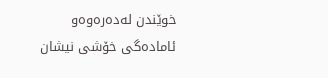خوێندن له‌ده‌ره‌وه‌و ئاماده‌گی خۆشی نیشان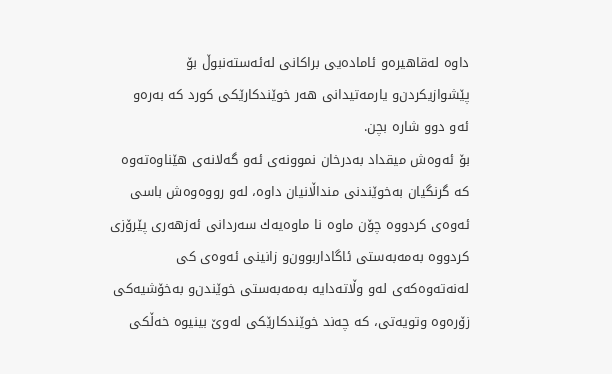داوه‌ له‌قاهیره‌و ئاماده‌یی براكانی له‌ئه‌سته‌نبوڵ بۆ پێشوازیكردن‌و یارمه‌تیدانی هه‌ر خوێندكارێكی كورد كه‌ به‌ره‌و ئه‌و دوو شاره‌ بچن.
بۆ ئه‌وه‌ش میقداد به‌درخان نموونه‌ی‌ ئه‌و گه‌لانه‌ی هێناوه‌ته‌وه‌ كه‌ گرنگیان به‌خوێندنی منداڵانیان داوه‌، له‌و رووه‌وه‌ش باسی ئه‌وه‌ی كردووه‌ چۆن ماوه‌ نا ماوه‌یه‌ك سه‌ردانی ئه‌زهه‌ری پێرۆزی كردووه‌ به‌مه‌به‌ستی ئاگاداربوون‌و زانینی ئه‌وه‌ی‌ كی له‌نه‌ته‌وه‌كه‌ی‌ له‌و وڵاته‌دایه‌ به‌مه‌به‌ستی‌ خوێندن‌و به‌خۆشیه‌كی‌ زۆره‌وه‌ وتویه‌تی‌، كه‌ چه‌ند خوێندكارێكی له‌وێ بینیوه‌ خه‌ڵكی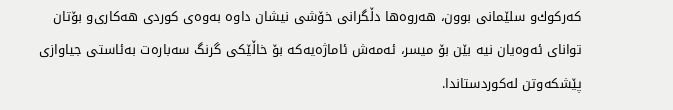كه‌ركوك‌و سلێمانی بوون، هه‌روه‌ها دڵگرانی خۆشی نیشان داوه‌ به‌وه‌ی‌ كوردی هه‌كاری‌و بۆتان توانای ئه‌وه‌یان نیه‌ بێن بۆ میسر، ئه‌مه‌ش ئاماژه‌یه‌كه‌ بۆ خاڵێكی گرنگ سه‌باره‌ت به‌ئاستی جیاوازی پێشكه‌وتن له‌كوردستاندا.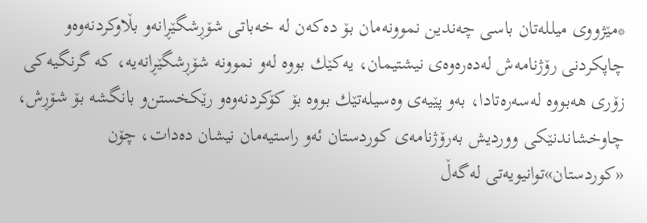*مێژووی میلله‌تان باسی چه‌ندین نموونه‌مان بۆ ده‌كه‌ن له‌ خه‌باتی شۆڕشگێڕانه‌و بڵاوكردنه‌وه‌‌و چاپكردنی رۆژنامه‌ش له‌ده‌ره‌وه‌ی‌ نیشتیمان، یه‌كێك بووه‌ له‌و نموونه‌ شۆڕشگێڕانه‌یه‌، كه‌ گرنگیه‌كی‌ زۆری هه‌بووه‌ له‌سه‌ره‌تادا، به‌و پێیه‌ی وه‌سیله‌تێك بووه‌ بۆ كۆكردنه‌وه‌و رێكخستن‌و بانگشه‌ بۆ شۆڕش، چاوخشاندنێكی ووردیش به‌رۆژنامه‌ی‌ كوردستان ئه‌و راستیه‌مان نیشان ده‌دات، چۆن «كوردستان»توانیویه‌تی‌ له‌گه‌ڵ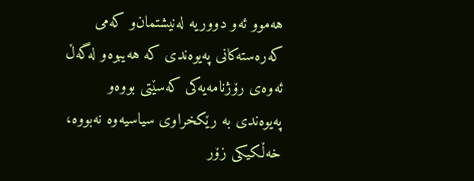هه‌موو ئه‌و دووریه‌ له‌نیشتمان‌و كه‌می كه‌ره‌سته‌كانی په‌یوه‌ندی کە هه‌یبوه‌‌و له‌گه‌ڵ ئه‌وه‌ی‌ رۆژنامه‌یه‌كی‌ كه‌سێتی بووه‌و په‌یوه‌ندی به‌ رێكخراوی سیاسیه‌وه‌ نه‌بووه‌، خه‌ڵكیكی زۆر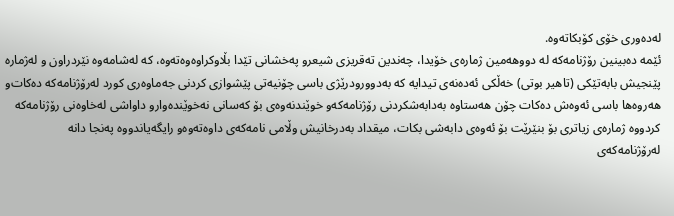له‌ده‌وری خۆی‌ كۆبكاته‌وه‌.
ئێمه‌ ده‌بینین رۆژنامه‌كه‌ له‌ دووهه‌مین ژماره‌ی‌ خۆیدا، چه‌ندین ته‌قریزی شیعرو په‌خشانی تێدا بڵاوكراوه‌وه‌ته‌وه‌، كه‌ له‌شامه‌وه‌ نێردراون و له‌ژماره‌ پێنجیش بابه‌تێكی (تاهیر بوتی) خه‌ڵكی ئه‌ده‌نه‌ی‌ تیدایه‌ كه‌ به‌دوورودرێژی باسی چۆنیه‌تی‌ پێشوازی كردنی‌ جه‌ماوه‌ری كورد له‌رۆژنامه‌كه‌ ده‌كات‌و هه‌روه‌ها باسی ئه‌وه‌ش ده‌كات چۆن هه‌ستاوه‌ به‌دابه‌شكردنی‌ رۆژنامه‌كه‌و خوێندنه‌وه‌ی‌ بۆ كه‌سانی نه‌خوێنده‌وارو داواشی له‌خاوه‌نی رۆژنامه‌كه‌ كردووه‌ ژماره‌ی‌ زیاتری بۆ بنێرێت بۆ ئه‌وه‌ی‌ دابه‌شی بكات، میقداد به‌درخانیش وڵامی نامه‌كه‌ی‌ داوه‌ته‌وه‌و رایگه‌یاندووه‌ په‌نجا دانه‌ له‌رۆژنامه‌كه‌ی‌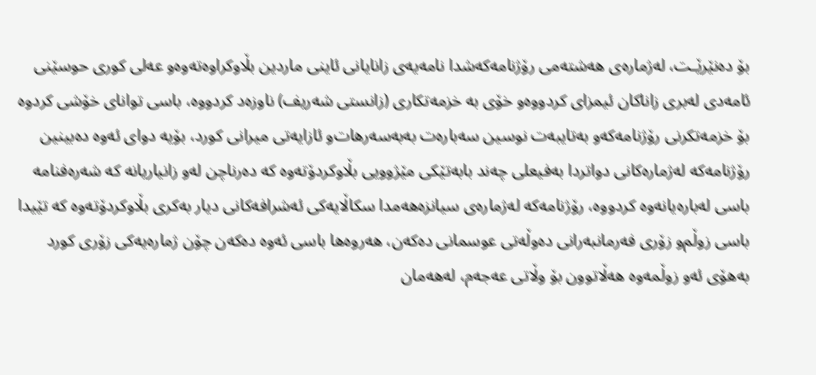بۆ ده‌نێرێـت، له‌ژماره‌ی‌ هه‌شته‌می رۆژنامه‌كه‌شدا نامه‌یه‌ی زانایانی ئاینی ماردین بڵاوكراوه‌ته‌وه‌و عه‌لی كوری حوسێنی ئامه‌دی له‌بری زاناكان ئیمزای كردووه‌و خۆی‌ به‌ خزمه‌تكاری (زانستی شه‌ریف) ناوزه‌د كردووه‌، باسی توانای خۆشی كردوه‌ بۆ خزمه‌تكرنی‌ رۆژنامه‌كه‌و به‌تایبه‌ت نوسین سه‌باره‌ت به‌به‌سه‌رهات‌و ئازایه‌تی‌ میرانی كورد، بۆیه‌ دوای ئه‌وه‌ ده‌بینین رۆژنامه‌كه‌ له‌ژماره‌كانی دواتردا به‌فیعلی چه‌ند بابه‌تێكی مێژوویی بڵاوكردۆته‌وه‌ كه‌ ده‌رناچن له‌و زانیاریانه‌ كه‌ شه‌ره‌فنامه‌ باسی له‌باره‌یانه‌وه‌ كردووه‌، رۆژنامه‌كه‌ له‌ژماره‌ی‌ سیانزه‌هه‌مدا سكاڵایه‌كی ئه‌شرافه‌كانی دیار به‌كری بڵاوكردۆته‌وه‌ كه‌ تێیدا باسی زوڵم‌و زۆری فه‌رمانبه‌رانی ده‌وڵه‌تی عوسمانی ده‌كه‌ن، هه‌روه‌ها باسی ئه‌وه‌ ده‌كه‌ن چۆن ژماره‌یه‌كی‌ زۆری كورد به‌هۆی ئه‌و زوڵمه‌وه‌ هه‌ڵاتوون بۆ وڵاتی عه‌جه‌م، له‌هه‌مان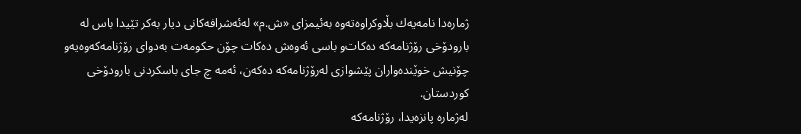ژماره‌دا نامه‌یه‌ك بڵاوكراوه‌ته‌وه‌ به‌ئیمزای «ش.م» له‌ئه‌شرافه‌كانی دیار به‌كر تێیدا باس له‌ بارودۆخی رۆژنامه‌كه‌ ده‌كات‌و باسی ئه‌وه‌ش ده‌كات چۆن حكومه‌ت به‌دوای رۆژنامه‌كه‌وه‌یه‌و چۆنیش خوێنده‌واران پێشوازی له‌رۆژنامه‌كه‌ ده‌كه‌ن، ئه‌مه‌ چ جای باسكردنی‌ بارودۆخی كوردستان.
له‌ژماره‌ پانزه‌یدا، رۆژنامه‌كه‌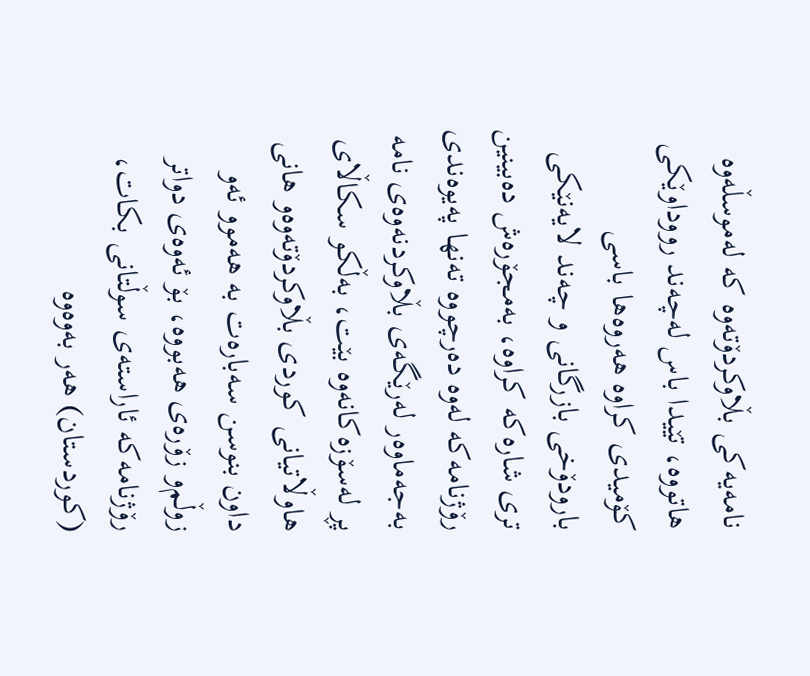نامه‌یه‌كی بڵاوكردۆته‌وه‌ كه‌ له‌موسڵه‌وه‌ هاتووه‌، تێیدا باس له‌چه‌ند رووداوێكی كۆمیدی كراوه‌ هه‌روه‌ها باسی بارودۆخی بازرگانی و چه‌ند لایه‌نێكی تری شاره‌كه‌ كراوه‌، به‌مجۆره‌ش ده‌بینین رۆژنامه‌كه‌ له‌وه‌ ده‌رچووه‌ ته‌نها په‌یوه‌ندی به‌جه‌ماوه‌ر له‌رێگه‌ی‌ بڵاوكردنه‌وه‌ی‌ نامه‌ پڕ له‌سۆزه‌كانه‌وه‌ بێت، به‌ڵكو سكاڵای هاوڵاتیانی كوردی بڵاوكردۆته‌وه‌و هانی داون بنوسن سه‌باره‌ت به‌ هه‌موو ئه‌و زوڵم‌و زۆره‌ی‌ هه‌بووه‌، بۆ ئه‌وه‌ی‌ دواتر رۆژنامه‌كه‌ ئاراسته‌ی سوڵتانی بكات، (كوردستان) هه‌ر به‌وه‌وه‌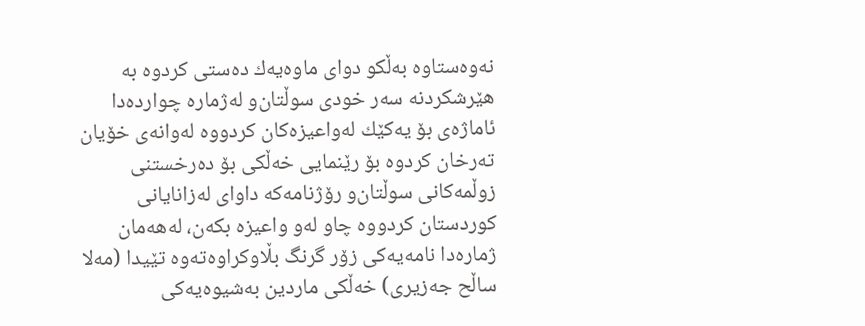نه‌وه‌ستاوه‌ به‌ڵكو دوای ماوه‌یه‌ك ده‌ستی كردوه‌ به‌ هێرشكردنه‌ سه‌ر خودی سوڵتان‌و له‌ژماره‌ چوارده‌دا ئاماژه‌ی بۆ یه‌كێك له‌واعیزه‌كان كردووه‌ له‌وانه‌ی‌ خۆیان ته‌رخان كردوه‌ بۆ رێنمایی خه‌ڵكی بۆ ده‌رخستنی‌ زوڵمه‌كانی سوڵتان‌و رۆژنامه‌كه‌ داوای له‌زانایانی كوردستان كردووه‌ چاو له‌و واعیزه‌ بكه‌ن، له‌هه‌مان ژماره‌دا نامه‌یه‌كی‌ زۆر گرنگ بڵاوكراوه‌ته‌وه‌ تێیدا (مه‌لا ساڵح جه‌زیری) خه‌ڵكی ماردین به‌شیوه‌یه‌كی‌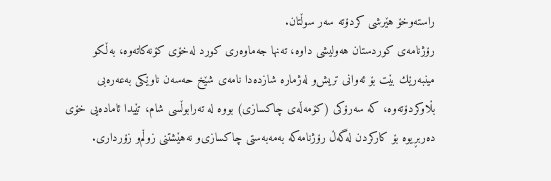راسته‌وخۆ هێرشی كردۆته‌ سه‌ر سوڵتان.
رۆژنامه‌ی كوردستان هه‌ولیشی داوه‌، ته‌نها جه‌ماوه‌ری كورد له‌خۆی‌ كۆنه‌كاته‌وه‌، به‌ڵكو مینبه‌رێك بێت بۆ ئه‌وانی تریش‌و له‌ژماره‌ شازده‌دا نامه‌ی شێخ حه‌سه‌ن ناوێكی به‌عه‌ره‌بی بڵاوكردۆته‌وه‌، كه‌ سه‌رۆكی (كۆمه‌ڵه‌ی‌ چاكسازی) بووه‌ له‌ ته‌رابوڵسی شام، تێیدا ئاماده‌یی خۆی‌ ده‌ربڕیوه‌ بۆ كاركردن له‌گه‌ڵ رۆژنامه‌كه‌ به‌مه‌به‌ستی‌ چاكسازی‌و نه‌هێشتنی زوڵم‌و زۆرداری.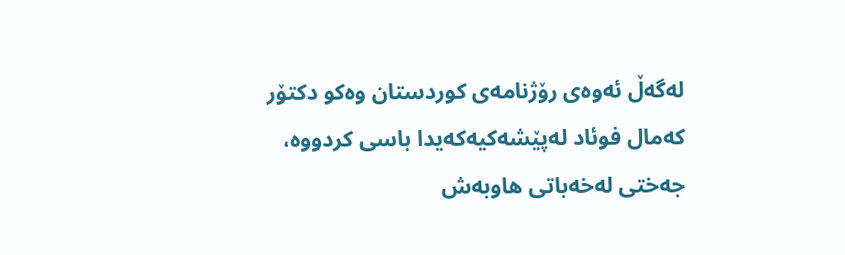له‌گه‌ڵ ئه‌وه‌ی رۆژنامه‌ی‌ كوردستان وه‌كو دكتۆر كه‌مال فوئاد له‌پێشه‌كیه‌كه‌یدا باسی كردووه‌، جه‌ختی‌ له‌خه‌باتی هاوبه‌ش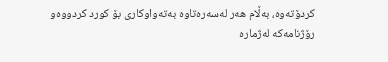كردۆته‌وه‌، به‌ڵام هه‌ر له‌سه‌ره‌تاوه‌ به‌ته‌واوكاری بۆ كورد كردووه‌و رۆژنامه‌كه‌ له‌ژماره‌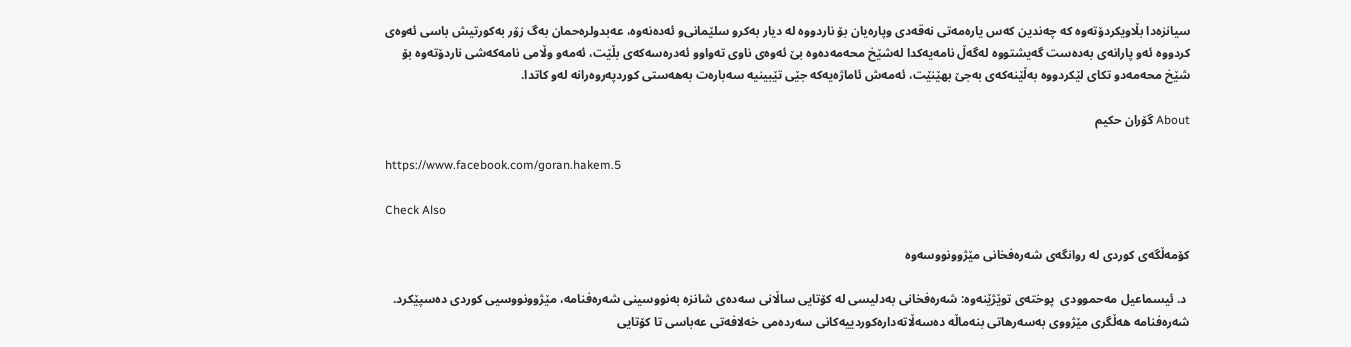سیانزه‌دا بڵاویكردۆته‌وه‌ كه‌ چه‌ندین كه‌س یاره‌مه‌تی نه‌قه‌دی وپاره‌یان بۆ ناردووه‌ له‌ دیار به‌كرو سلێمانی‌و ئه‌ده‌نه‌وه‌، عه‌بدولره‌حمان به‌گ زۆر به‌كورتیش باسی ئه‌وه‌ی‌ كردووه‌ ئه‌و پارانه‌ی‌ به‌ده‌ست گه‌یشتووه‌ له‌گه‌ڵ نامه‌یه‌كدا له‌شێخ محه‌مه‌ده‌وه‌ بێ ئه‌وه‌ی‌ ناوی ته‌واوو ئه‌دره‌سه‌كه‌ی‌ بڵێت، ئه‌مه‌و وڵامی نامه‌كه‌شی‌ ناردۆته‌وه‌ بۆ شێخ محه‌مه‌دو تكای لێكردووه‌ به‌ڵێنه‌كه‌ی‌ به‌جێ بهێنێت، ئه‌مه‌ش ئاماژه‌یه‌كه‌ جێی‌ تێبینیه‌ سه‌باره‌ت به‌هه‌ستی كوردپه‌روه‌رانه‌ له‌و كاتدا.

About گۆران حكيم

https://www.facebook.com/goran.hakem.5

Check Also

کۆمەڵگەی کوردی لە روانگەی شەرەفخانی مێژوونووسەوە

 د. ئیسماعیل مەحموودی  پوختەی توێژێنەوە: شەرەفخانی بەدلیسی لە کۆتایی ساڵانی سەدەی شانزە بەنووسینی شەرەفنامە، مێژوونووسیی کوردی دەسپێکرد. شەرەفنامە هەڵگری مێژووی بەسەرهاتی بنەماڵە دەسەڵاتەدارەکوردییەکانی سەردەمی خەلافەتی عەباسی تا کۆتایی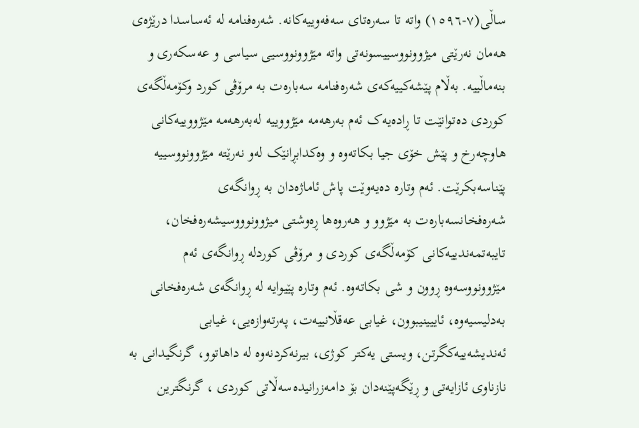ساڵی(٧-١٥٩٦) واتە تا سەرەتای سەفەوییەکانە. شەرەفنامە لە ئەساسدا درێژەی هەمان نەرێتی میژوونووسییسونەتی واتە مێژوونووسیی سیاسی و عەسکەری و بنەماڵییە. بەڵام پێشەکییەکەی شەرەفنامە سەبارەت بە مرۆڤی کورد وکۆمەڵگەی کوردی دەتوانێت تا ڕادەیەک ئەم بەرهەمە مێژووییە لەبەرهەمە مێژووییەکانی هاوچەرخ و پێش خۆی جیا بکاتەوە و وەکدابڕانێک لەو نەرێتە مێژوونووسییە پێناسەبکرێت. ئەم وتارە دەیەوێت پاش ئاماژەدان بە ڕوانگەی شەرەفخانسەبارەت بە مێژوو و هەروەها ڕەوشتی میژوونوووسیشەرەفخان، تایبەتمەندییەکانی کۆمەڵگەی کوردی و مرۆڤی کوردلە ڕوانگەی ئەم مێژوونووسەوە ڕوون و شی بکاتەوە. ئەم وتارە پێیوایە لە ڕوانگەی شەرەفخانی بەدلیسیەوە، ئاییینیبوون، غیابی عەقڵانییەت، پەرتەوازەیی، غیابی ئەندیشەییەکگرتن، ویستی یەکتر کوژی، بیرنەکردنەوە لە داهاتوو، گرنگیدانی بە  نازناوی ئازایەتی و ڕێگەپێنەدان بۆ دامەزرانیدەسەڵاتی کوردی ، گرنگترین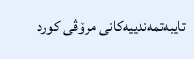تایبەتمەندییەکانی مرۆڤی کورد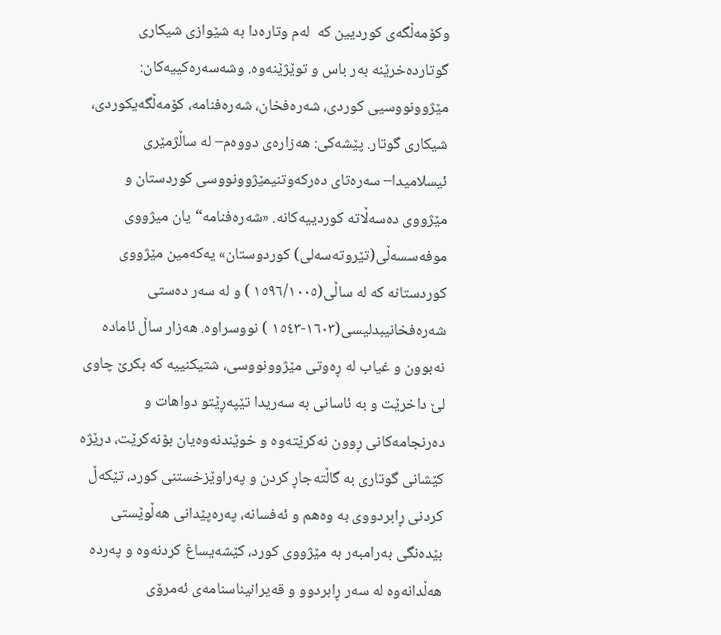وکۆمەڵگەی کوردیین کە  لەم وتارەدا بە شێوازی شیکاری گوتاردەخرێنە بەر باس و توێژێنەوە. وشەسەرەکییەکان: مێژوونووسیی کوردی، شەرەفخان، شەرەفنامە، کۆمەڵگەیکوردی، شیکاری گوتار. پێشەکی: هەزارەی دووەم– لە ساڵژمێری ئیسلامیدا– سەرەتای دەرکەوتنیمێژوونووسی کوردستان و مێژووی دەسەڵاتە کوردییەکانە. «شەرەفنامە“یان میژووی موفەسسەڵی(تێروتەسەلی) کوردوستان» یەکەمین مێژووی کوردستانە کە لە ساڵی(١٥٩٦/١٠٠٥ ) و لە سەر دەستی شەرەفخانیبدلیسی(١٦٠٣-١٥٤٣ ) نووسراوە. هەزار ساڵ ئامادە نەبوون و غیاب لە ڕەوتی مێژوونووسی، شتیکنییە کە بکرێ چاوی لێ داخرێت و بە ئاسانی بە سەریدا تێپەڕێتو دواهات و دەرنجامەکانی ڕوون نەکرێتەوە و خوێندنەوەیان بۆنەکرێت، درێژە کێشانی گوتاری بە گاڵتەجاڕ کردن و پەراوێزخستنی کورد، تێکەڵ کردنی ڕابردووی بە وەهم و ئەفسانە، پەرەپێدانی هەڵوێستی بێدەنگی بەرامبەر بە مێژووی کورد، کێشەیسا‌غ کردنەوە و پەردە هەڵدانەوە لە سەر ڕابردوو و قەیرانیناسنامەی ئەمرۆی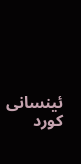ئینسانی کورد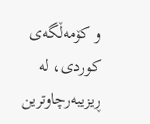و کۆمەڵگەی کوردی، لە ڕیزیبەرچاوترین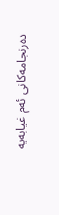دەرنجامەکانی ئەم غیابەیە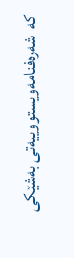کە  شەرەفنامەویستووییەتی بەشێکی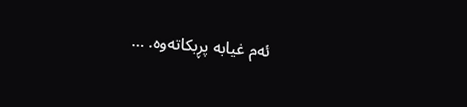ئەم غیابە پڕبکاتەوە. …